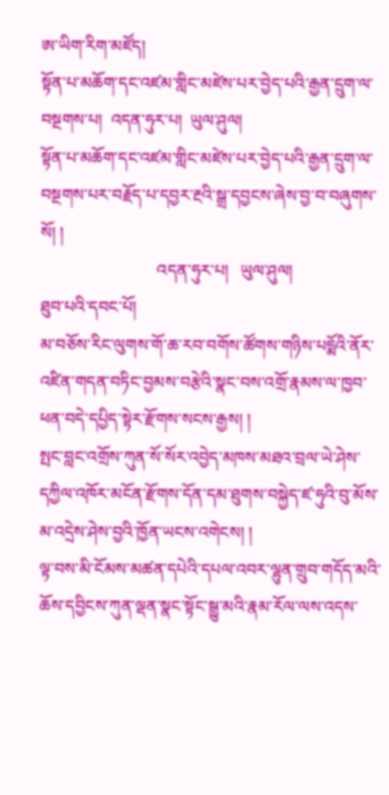ཨ་ཡིག་རིག་མཛོད།
སྟོན་པ་མཆོག་དང་འཛམ་གླིང་མཛེས་པར་བྱེད་པའི་རྒྱན་དྲུག་ལ་བསྔགས་པ།  འདན་ཧུར་པ།  ཡུལ་ཤུལ།
སྟོན་པ་མཆོག་དང་འཛམ་གླིང་མཛེས་པར་བྱེད་པའི་རྒྱན་དྲུག་ལ་བསྔགས་པར་བརྗོད་པ་དབྱར་རྔའི་སྒྲ་དབྱངས་ཞེས་བྱ་བ་བཞུགས་སོ། །
                            འདན་ཧུར་པ།   ཡུལ་ཤུལ།
ཐུབ་པའི་དབང་པོ།
མ་བཅོས་རིང་ལུགས་གོ་ཆ་རབ་བགོས་ཚོགས་གཉིས་པདྨོའི་ནོར་འཛིན་གདན་བཏིང་བྱམས་བརྩེའི་སྣང་བས་འགྲོ་རྣམས་ལ་ཁྱབ་ཕན་བདེ་དཔྱིད་སྟེར་རྫོགས་སངས་རྒྱས། །
སྤང་བླང་འགྲོས་ཀུན་སོ་སོར་འབྱེད་མཁས་མཐའ་བྲལ་ཡེ་ཤེས་དཀྱིལ་འཁོར་མངོན་རྫོགས་དོན་དམ་ཐུགས་བསྐྱེད་ཛ་ཧུའི་བུ་མོས་མ་འདྲེས་ཤེས་བྱའི་ཁྱོན་ཡངས་འགེངས། །
ལྟ་བས་མི་ངོམས་མཚན་དཔེའི་དཔལ་འབར་ལྷུན་གྲུབ་གདོད་མའི་ཆོས་དབྱིངས་ཀུན་ལྡན་སྣང་སྟོང་སྒྱུ་མའི་རྣམ་རོལ་ལས་འདས་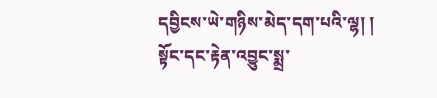དབྱིངས་ཡེ་གཉིས་མེད་དག་པའི་ལྷ། །
སྟོང་དང་རྟེན་འབྱུང་སྨྲ་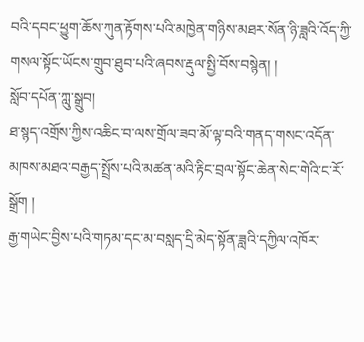བའི་དབང་ཕྱུག་ཆོས་ཀུན་རྟོགས་པའི་མཁྱེན་གཉིས་མཐར་སོན་ཉི་ཟླའི་འོད་ཀྱི་གསལ་སྟོང་ཡོངས་གྲུབ་ཐུབ་པའི་ཞབས་རྡུལ་སྤྱི་བོས་བསྙེན། །
སློབ་དཔོན་ཀླུ་སྒྲུབ།
ཐ་སྙད་འགྲོས་ཀྱིས་འཆིང་བ་ལས་གྲོལ་ཟབ་མོ་ལྟ་བའི་གནད་གསང་འདོན་མཁས་མཐའ་བརྒྱད་སྤྲོས་པའི་མཚན་མའི་རྟིང་བྲལ་སྟོང་ཆེན་སེང་གེའི་ང་རོ་སྒྲོག །
རྒྱ་གཡེང་བྱིས་པའི་གཏམ་དང་མ་བསླད་དྲི་མེད་སྟོན་ཟླའི་དཀྱིལ་འཁོར་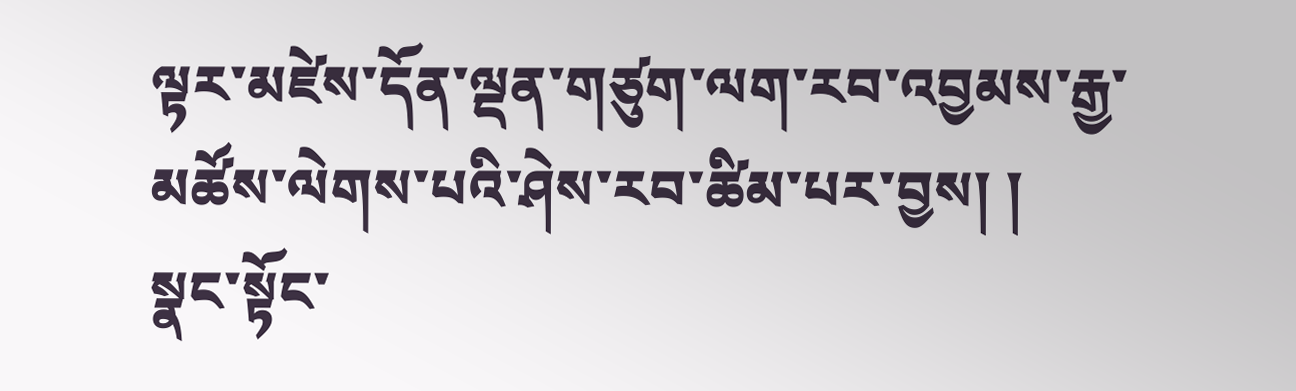ལྟར་མཛེས་དོན་ལྡན་གཙུག་ལག་རབ་འབྱམས་རྒྱ་མཚོས་ལེགས་པའི་ཤེས་རབ་ཚིམ་པར་བྱས། །
སྣང་སྟོང་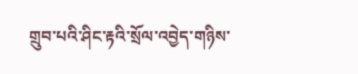གྲུབ་པའི་ཤིང་རྟའི་སྲོལ་འབྱེད་གཉིས་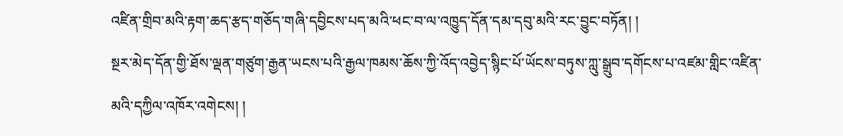འཛིན་གྲིབ་མའི་རྟག་ཆད་རྩད་གཅོད་གཞི་དབྱིངས་པད་མའི་ཕང་བ་ལ་འཁྱུད་དོན་དམ་དབུ་མའི་རང་བྱུང་བཏོན། །
སྔར་མེད་དོན་གྱི་ཐོས་ལྡན་གཙུག་རྒྱན་ཡངས་པའི་རྒྱལ་ཁམས་ཆོས་ཀྱི་འོད་འབྱེད་སྙིང་པོ་ཡོངས་བཏུས་ཀླུ་སྒྲུབ་དགོངས་པ་འཛམ་གླིང་འཛིན་མའི་དཀྱིལ་འཁོར་འགེངས། །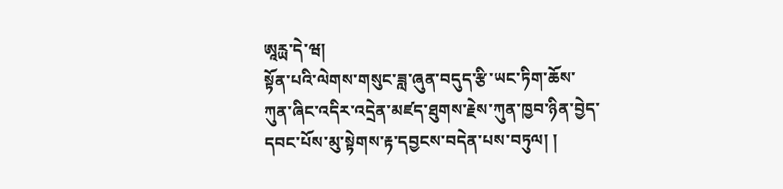ཨཱརྻ་དེ་ཝ།
སྟོན་པའི་ལེགས་གསུང་ཟླ་ཞུན་བདུད་རྩི་ཡང་ཏིག་ཆོས་ཀུན་ཞིང་འདིར་འདྲེན་མཛད་ཐུགས་རྗེས་ཀུན་ཁྱབ་ཉིན་བྱེད་དབང་པོས་མུ་སྟེགས་རྟ་དབྱངས་བདེན་པས་བཏུལ། །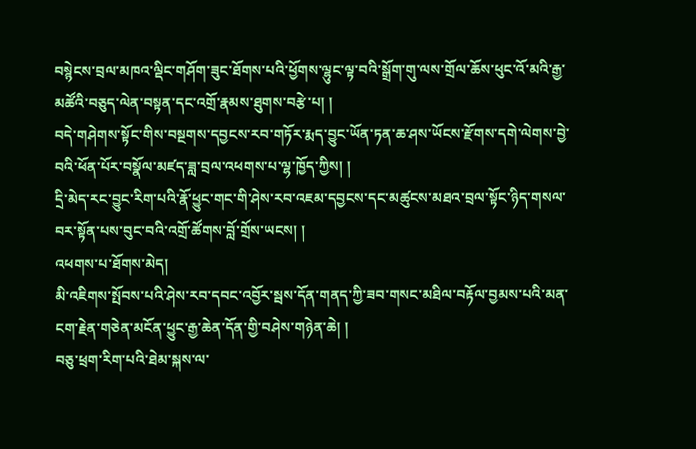བསྙེངས་བྲལ་མཁའ་ལྡིང་གཤོག་ཟུང་ཐོགས་པའི་ཕྱོགས་ལྷུང་ལྟ་བའི་སྒྲོག་གུ་ལས་གྲོལ་ཆོས་ཕུང་འོ་མའི་རྒྱ་མཚོའི་བཅུད་ལེན་བསྟན་དང་འགྲོ་རྣམས་ཐུགས་བརྩེ་པ། །
བདེ་གཤེགས་སྟོང་གིས་བསྔགས་དབྱངས་རབ་གཏོར་རྨད་བྱུང་ཡོན་ཏན་ཆ་ཤས་ཡོངས་རྫོགས་དགེ་ལེགས་བྱེ་བའི་ཕོན་པོར་བསྣོལ་མཛད་ཟླ་བྲལ་འཕགས་པ་ལྷ་ཁྱོད་ཀྱིས། །
དྲི་མེད་རང་བྱུང་རིག་པའི་རྣོ་ཕྱུང་གང་གི་ཤེས་རབ་འཇམ་དབྱངས་དང་མཚུངས་མཐའ་བྲལ་སྟོང་ཉིད་གསལ་བར་སྟོན་པས་བུང་བའི་འགྲོ་ཚོགས་བློ་གྲོས་ཡངས། །
འཕགས་པ་ཐོགས་མེད།
མི་འཇིགས་སྤོབས་པའི་ཤེས་རབ་དབང་འབྱོར་སྦས་དོན་གནད་ཀྱི་ཟབ་གསང་མཐིལ་བརྟོལ་བྱམས་པའི་མན་ངག་རྗེན་གཅེན་མངོན་ཕྱུང་རྒྱ་ཆེན་དོན་གྱི་བཤེས་གཉེན་ཆེ། །
བཅུ་ཕྲག་རིག་པའི་ཐེམ་སྐས་ལ་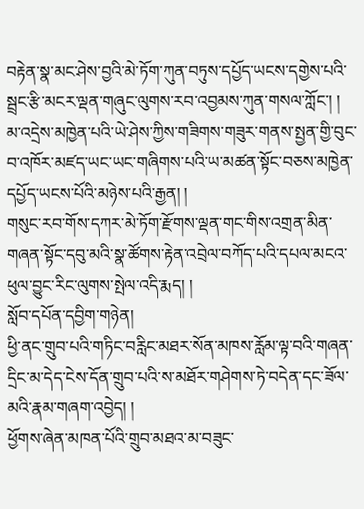བརྟེན་སྣ་མང་ཤེས་བྱའི་མེ་ཏོག་ཀུན་བཏུས་དཔྱོད་ཡངས་དགྱེས་པའི་སྦྲང་རྩི་མངར་ལྡན་གཞུང་ལུགས་རབ་འབྱམས་ཀུན་གསལ་ཀློང་། །
མ་འདྲེས་མཁྱེན་པའི་ཡེ་ཤེས་ཀྱིས་གཟིགས་གཟུར་གནས་སྤྱན་གྱི་བུང་བ་འཁོར་མཛད་ཡང་ཡང་གཞིགས་པའི་ཡ་མཚན་སྟོང་བཅས་མཁྱེན་དཔྱོད་ཡངས་པོའི་མཉེས་པའི་རྒྱན། །
གསུང་རབ་གོས་དཀར་མེ་ཏོག་རྫོགས་ལྡན་གང་གིས་འགྲན་མིན་གཞན་སྟོང་དབུ་མའི་སྣ་ཚོགས་རྟེན་འབྲེལ་བཀོད་པའི་དཔལ་མངའ་ཕུལ་བྱུང་རིང་ལུགས་སྤེལ་འདི་རྨད། །
སློབ་དཔོན་དབྱིག་གཉེན།
ཕྱི་ནང་གྲུབ་པའི་གཏིང་བརླིང་མཐར་སོན་མཁས་རློམ་ལྟ་བའི་གཞན་དྲིང་མ་དེད་ངེས་དོན་གྲུབ་པའི་ས་མཐོར་གཤེགས་ཏེ་བདེན་དང་ཟོལ་མའི་རྣམ་གཞག་འབྱེད། །
ཕྱོགས་ཞེན་མཁན་པོའི་གྲུབ་མཐའ་མ་བཟུང་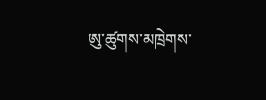ཨུ་ཚུགས་མཁྲེགས་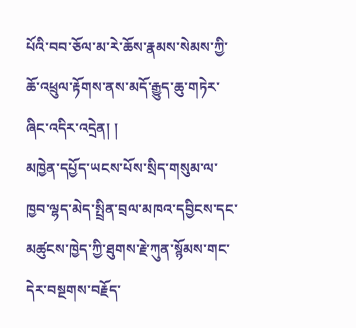པོའི་བབ་ཅོལ་མ་རེ་ཆོས་རྣམས་སེམས་ཀྱི་ཆོ་འཕྲུལ་རྟོགས་ནས་མདོ་རྒྱུད་ཆུ་གཏེར་ཞིང་འདིར་འདྲེན། །
མཁྱེན་དཔྱོད་ཡངས་པོས་སྲིད་གསུམ་ལ་ཁྱབ་ལྷད་མེད་སྤྲིན་བྲལ་མཁའ་དབྱིངས་དང་མཚུངས་ཁྱེད་ཀྱི་ཐུགས་རྗེ་ཀུན་སྙོམས་གང་དེར་བསྔགས་བརྗོད་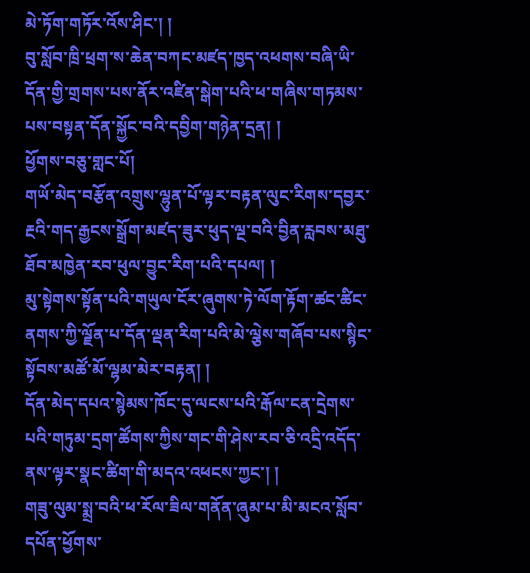མེ་ཏོག་གཏོར་འོས་ཤིང་། །
བུ་སློབ་ཁྲི་ཕྲག་ས་ཆེན་བཀང་མཛད་ཁྱད་འཕགས་བཞི་ཡི་དོན་གྱི་གྲགས་པས་ནོར་འཛིན་སྒེག་པའི་ཕ་གཞིས་གཏམས་པས་བསྟན་དོན་སྐྱོང་བའི་དབྱིག་གཉེན་དྲན། །
ཕྱོགས་བཅུ་གླང་པོ།
གཡོ་མེད་བརྩོན་འགྲུས་ལྷུན་པོ་ལྟར་བརྟན་ལུང་རིགས་དབྱར་རྔའི་གད་རྒྱངས་སྒྲོག་མཛད་ཟུར་ཕུད་ལྔ་བའི་བྱིན་རླབས་མཐུ་ཐོབ་མཁྱེན་རབ་ཕུལ་བྱུང་རིག་པའི་དཔལ། །
མུ་སྟེགས་སྟོན་པའི་གཡུལ་ངོར་ཞུགས་ཏེ་ལོག་རྟོག་ཚང་ཚིང་ནགས་ཀྱི་ལྗོན་པ་དོན་ལྡན་རིག་པའི་མེ་ལྕེས་གཞོབ་པས་སྙིང་སྟོབས་མཚོ་མོ་ལྷམ་མེར་བརྟན། །
དོན་མེད་དཔའ་སྙེམས་ཁོང་དུ་ལངས་པའི་རྒོལ་ངན་དྲེགས་པའི་གཏུམ་དྲག་ཚོགས་ཀྱིས་གང་གི་ཤེས་རབ་ཅི་འདྲི་འདོད་ནས་ལྟར་སྣང་ཚིག་གི་མདའ་འཕངས་ཀྱང་། །
གཟུ་ལུམ་སྨྲ་བའི་ཕ་རོལ་ཟིལ་གནོན་ཞུམ་པ་མི་མངའ་སློབ་དཔོན་ཕྱོགས་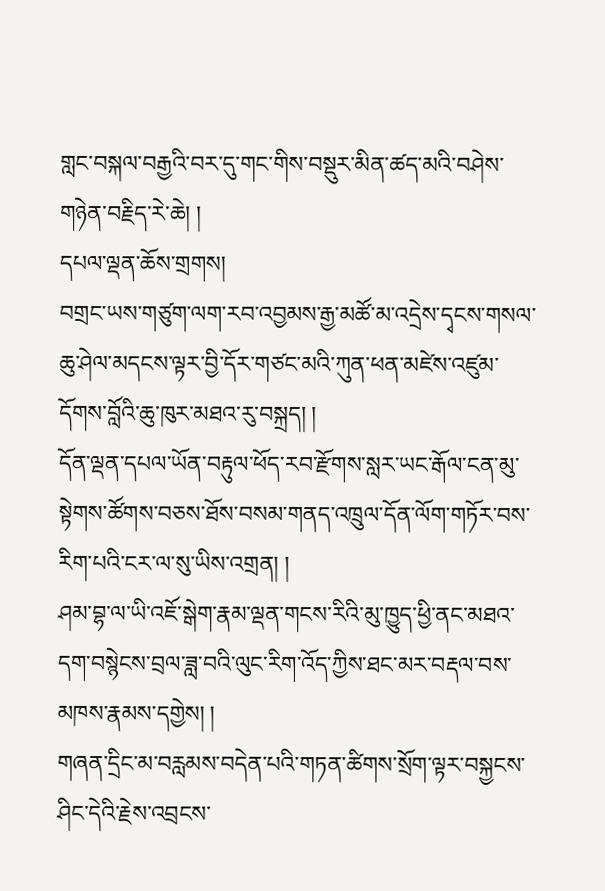གླང་བསྐལ་བརྒྱའི་བར་དུ་གང་གིས་བསྡུར་མིན་ཚད་མའི་བཤེས་གཉེན་བརྗིད་རེ་ཆེ། །
དཔལ་ལྡན་ཆོས་གྲགས།
བགྲང་ཡས་གཙུག་ལག་རབ་འབྱམས་རྒྱ་མཚོ་མ་འདྲེས་དྭངས་གསལ་ཆུ་ཤེལ་མདངས་ལྟར་བྱི་དོར་གཙང་མའི་ཀུན་ཕན་མཛེས་འཛུམ་དོགས་བློའི་ཆུ་ཁུར་མཐའ་རུ་བསྐྲད། །
དོན་ལྡན་དཔལ་ཡོན་བརྟུལ་ཕོད་རབ་རྫོགས་སླར་ཡང་རྒོལ་ངན་མུ་སྟེགས་ཚོགས་བཅས་ཐོས་བསམ་གནད་འཁྲུལ་དོན་ལོག་གཏོར་བས་རིག་པའི་ངར་ལ་སུ་ཡིས་འགྲན། །
ཤམ་བྷ་ལ་ཡི་འཇོ་སྒེག་རྣམ་ལྡན་གངས་རིའི་མུ་ཁྱུད་ཕྱི་ནང་མཐའ་དག་བསྙེངས་བྲལ་ཟླ་བའི་ལུང་རིག་འོད་ཀྱིས་ཐང་མར་བརྡལ་བས་མཁས་རྣམས་དགྱེས། །
གཞན་དྲིང་མ་བརླམས་བདེན་པའི་གཏན་ཚིགས་སྲོག་ལྟར་བསྐྱངས་ཤིང་དེའི་རྗེས་འབྲངས་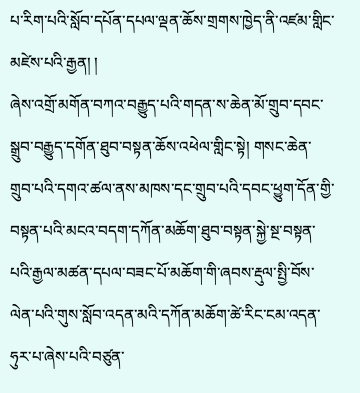པ་རིག་པའི་སློབ་དཔོན་དཔལ་ལྡན་ཆོས་གྲགས་ཁྱེད་ནི་འཛམ་གླིང་མཛེས་པའི་རྒྱན། །
ཞེས་འགྲོ་མགོན་བཀའ་བརྒྱུད་པའི་གདན་ས་ཆེན་མོ་གྲུབ་དབང་སྒྲུབ་བརྒྱུད་དགོན་ཐུབ་བསྟན་ཆོས་འཕེལ་གླིང་སྟེ། གསང་ཆེན་གྲུབ་པའི་དགའ་ཚལ་ནས་མཁས་དང་གྲུབ་པའི་དབང་ཕྱུག་དོན་གྱི་བསྟན་པའི་མངའ་བདག་དཀོན་མཆོག་ཐུབ་བསྟན་སྐྱེ་སྔ་བསྟན་པའི་རྒྱལ་མཚན་དཔལ་བཟང་པོ་མཆོག་གི་ཞབས་རྡུལ་སྤྱི་བོས་ལེན་པའི་གུས་སློབ་འདན་མའི་དཀོན་མཆོག་ཚེ་རིང་ངམ་འདན་ཧུར་པ་ཞེས་པའི་བཙུན་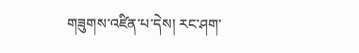གཟུགས་འཛིན་པ་དེས། རང་ཤག་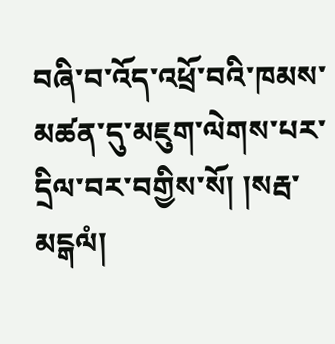བཞི་བ་འོད་འཕྲོ་བའི་ཁམས་མཚན་དུ་མཇུག་ལེགས་པར་དྲིལ་བར་བགྱིས་སོ། །སརྦ་མངྒལཾ།